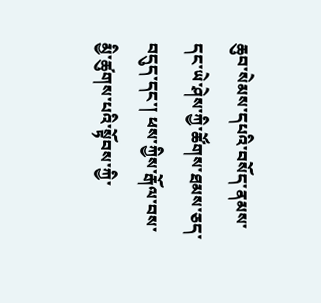ཆུབ་སེམས་དཔའི་བསོད་ནམས་དང་ཡེ་ཤེས་ཀྱི་ཚོགས་ཐམས་ཅད་བདུད་དང་། ཕས་ཀྱིས་རྒོལ་བས་མྱི་ཚུགས་པའི་སྟོབས་ཀྱི་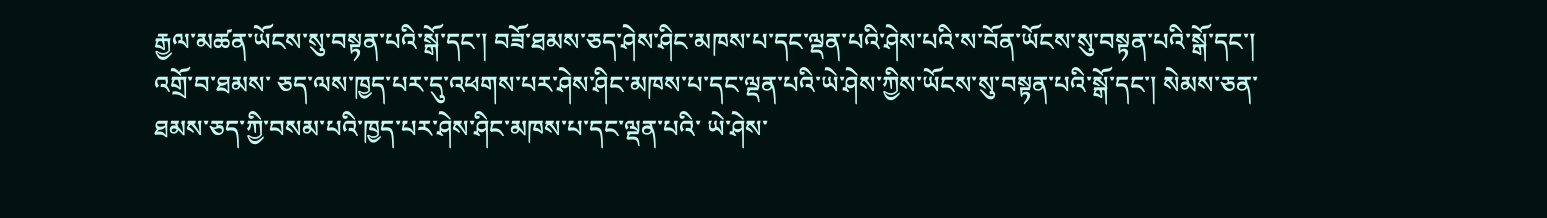རྒྱལ་མཚན་ཡོངས་སུ་བསྟན་པའི་སྒོ་དང་། བཟོ་ཐམས་ཅད་ཤེས་ཤིང་མཁས་པ་དང་ལྡན་པའི་ཤེས་པའི་ས་བོན་ཡོངས་སུ་བསྟན་པའི་སྒོ་དང་། འགྲོ་བ་ཐམས་ ཅད་ལས་ཁྱད་པར་དུ་འཕགས་པར་ཤེས་ཤིང་མཁས་པ་དང་ལྡན་པའི་ཡེ་ཤེས་ཀྱིས་ཡོངས་སུ་བསྟན་པའི་སྒོ་དང་། སེམས་ཅན་ཐམས་ཅད་ཀྱི་བསམ་པའི་ཁྱད་པར་ཤེས་ཤིང་མཁས་པ་དང་ལྡན་པའི་ ཡེ་ཤེས་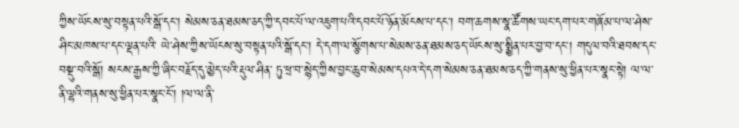ཀྱིས་ཡོངས་སུ་བསྟན་པའི་སྒོ་དང་། སེམས་ཅན་ཐམས་ཅད་ཀྱི་དབང་པོ་ལ་འཇུག་པའི་དབང་པོ་ཉོན་མོངས་པ་དང་། བག་ཆགས་སྣ་ཚོགས་ཡང་དག་པར་གཞོམ་པ་ལ་ཤེས་ཤིང་མཁས་པ་དང་ལྡན་པའི་ ཡེ་ཤེས་ཀྱིས་ཡོངས་སུ་བསྟན་པའི་སྒོ་དང་། དེ་དག་ལ་སྩོགས་པ་སེམས་ཅན་ཐམས་ཅད་ཡོངས་སུ་སྨྱིན་པར་བྱ་བ་དང་། གདུལ་བའི་ཐབས་དང་བསྡུ་བའི་སྒོ། སངས་རྒྱས་ཀྱི་ཞིང་བརྗོད་དུ་མྱེད་པའི་རྡུལ་ཤིན་ ཏུ་ཕྲ་བ་སྙེད་ཀྱིས་བྱང་ཆུབ་སེམས་དཔའ་དེ་དག་སེམས་ཅན་ཐམས་ཅད་ཀྱི་གནས་སུ་ཕྱིན་པར་སྣང་སྟེ། ལ་ལ་ནི་ལྷའི་གནས་སུ་ཕྱིན་པར་སྣང་ངོ་། །ལ་ལ་ནི་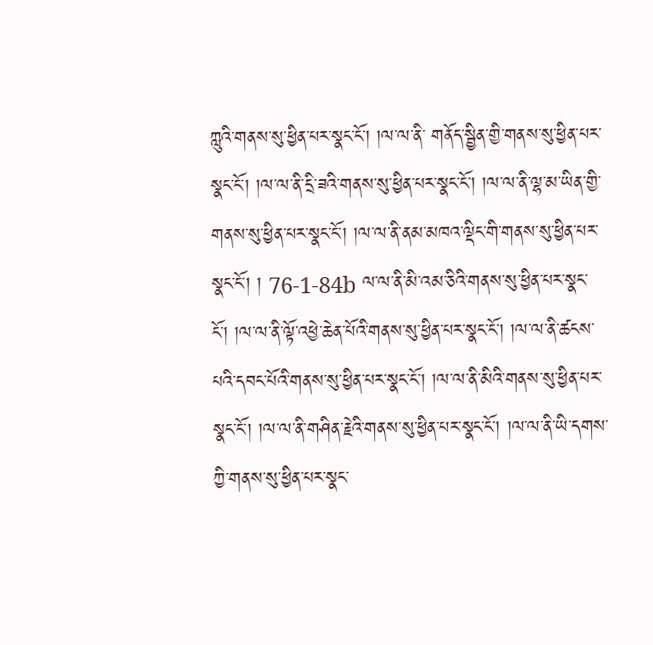ཀླུའི་གནས་སུ་ཕྱིན་པར་སྣང་ངོ་། །ལ་ལ་ནི་ གནོད་སྦྱིན་གྱི་གནས་སུ་ཕྱིན་པར་སྣང་ངོ་། །ལ་ལ་ནི་དྲི་ཟའི་གནས་སུ་ཕྱིན་པར་སྣང་ངོ་། །ལ་ལ་ནི་ལྷ་མ་ཡིན་གྱི་གནས་སུ་ཕྱིན་པར་སྣང་ངོ་། །ལ་ལ་ནི་ནམ་མཁའ་ལྡིང་གི་གནས་སུ་ཕྱིན་པར་སྣང་ངོ་། ། 76-1-84b ལ་ལ་ནི་མི་འམ་ཅིའི་གནས་སུ་ཕྱིན་པར་སྣང་ངོ་། །ལ་ལ་ནི་ལྟོ་འཕྱེ་ཆེན་པོའི་གནས་སུ་ཕྱིན་པར་སྣང་ངོ་། །ལ་ལ་ནི་ཚངས་པའི་དབང་པོའི་གནས་སུ་ཕྱིན་པར་སྣང་ངོ་། །ལ་ལ་ནི་མིའི་གནས་སུ་ཕྱིན་པར་ སྣང་ངོ་། །ལ་ལ་ནི་གཤིན་རྗེའི་གནས་སུ་ཕྱིན་པར་སྣང་ངོ་། །ལ་ལ་ནི་ཡི་དགས་ཀྱི་གནས་སུ་ཕྱིན་པར་སྣང་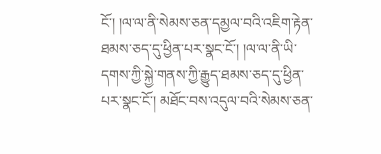ངོ་། །ལ་ལ་ནི་སེམས་ཅན་དམྱལ་བའི་འཇིག་རྟེན་ཐམས་ཅད་དུ་ཕྱིན་པར་སྣང་ངོ་། །ལ་ལ་ནི་ཡི་ དགས་ཀྱི་སྐྱེ་གནས་ཀྱི་རྒྱུད་ཐམས་ཅད་དུ་ཕྱིན་པར་སྣང་ངོ་། མཐོང་བས་འདུལ་བའི་སེམས་ཅན་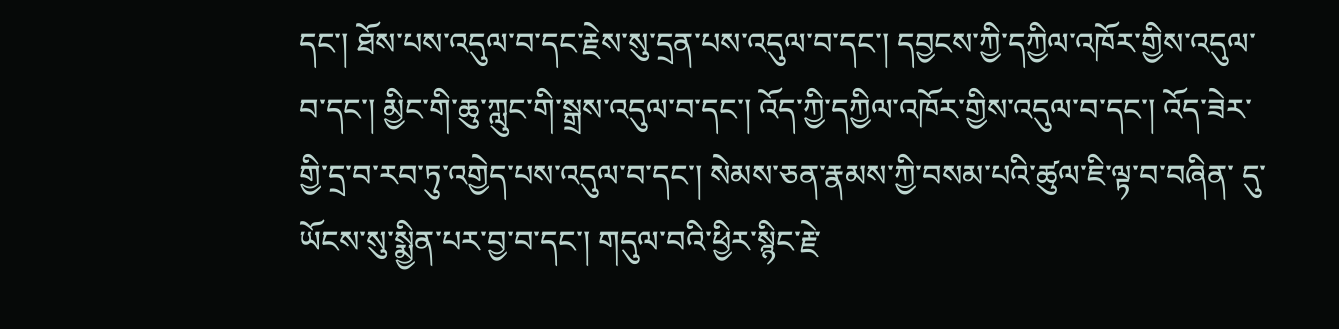དང་། ཐོས་པས་འདུལ་བ་དང་རྗེས་སུ་དྲན་པས་འདུལ་བ་དང་། དབྱངས་ཀྱི་དཀྱིལ་འཁོར་གྱིས་འདུལ་ བ་དང་། མྱིང་གི་ཆུ་ཀླུང་གི་སྒྲས་འདུལ་བ་དང་། འོད་ཀྱི་དཀྱིལ་འཁོར་གྱིས་འདུལ་བ་དང་། འོད་ཟེར་གྱི་དྲ་བ་རབ་ཏུ་འགྱེད་པས་འདུལ་བ་དང་། སེམས་ཅན་རྣམས་ཀྱི་བསམ་པའི་ཚུལ་ཇི་ལྟ་བ་བཞིན་ དུ་ཡོངས་སུ་སྨྱིན་པར་བྱ་བ་དང་། གདུལ་བའི་ཕྱིར་སྙིང་རྗེ་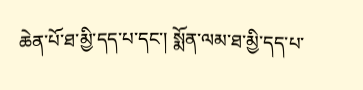ཆེན་པོ་ཐ་མྱི་དད་པ་དང་། སྨོན་ལམ་ཐ་མྱི་དད་པ་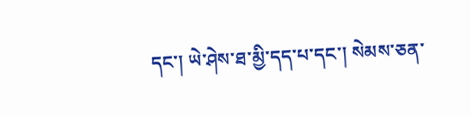དང་། ཡེ་ཤེས་ཐ་མྱི་དད་པ་དང་། སེམས་ཅན་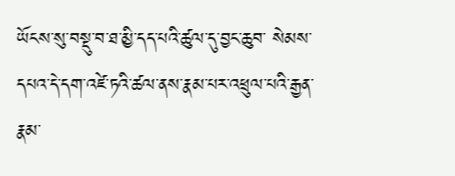ཡོངས་སུ་བསྡུ་བ་ཐ་མྱི་དད་པའི་ཚུལ་དུ་བྱང་ཆུབ་ སེམས་དཔའ་དེ་དག་འཛེ་ཏའི་ཚལ་ནས་རྣམ་པར་འཕྲུལ་པའི་རྒྱན་རྣམ་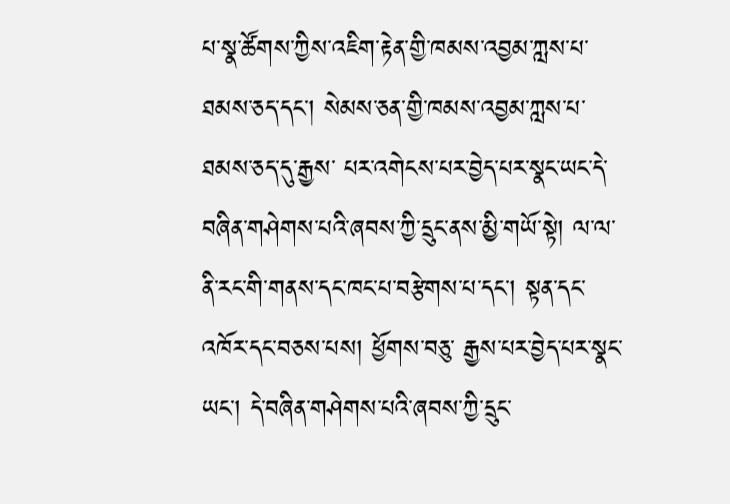པ་སྣ་ཚོགས་ཀྱིས་འཇིག་རྟེན་གྱི་ཁམས་འབྱམ་ཀླས་པ་ཐམས་ཅད་དང་། སེམས་ཅན་གྱི་ཁམས་འབྱམ་ཀླས་པ་ཐམས་ཅད་དུ་རྒྱས་ པར་འགེངས་པར་བྱེད་པར་སྣང་ཡང་དེ་བཞིན་གཤེགས་པའི་ཞབས་ཀྱི་དྲུང་ནས་མྱི་གཡོ་སྟེ། ལ་ལ་ནི་རང་གི་གནས་དང་ཁང་པ་བརྩེགས་པ་དང་། སྟན་དང་འཁོར་དང་བཅས་པས། ཕྱོགས་བཅུ་ རྒྱས་པར་བྱེད་པར་སྣང་ཡང་། དེ་བཞིན་གཤེགས་པའི་ཞབས་ཀྱི་དྲུང་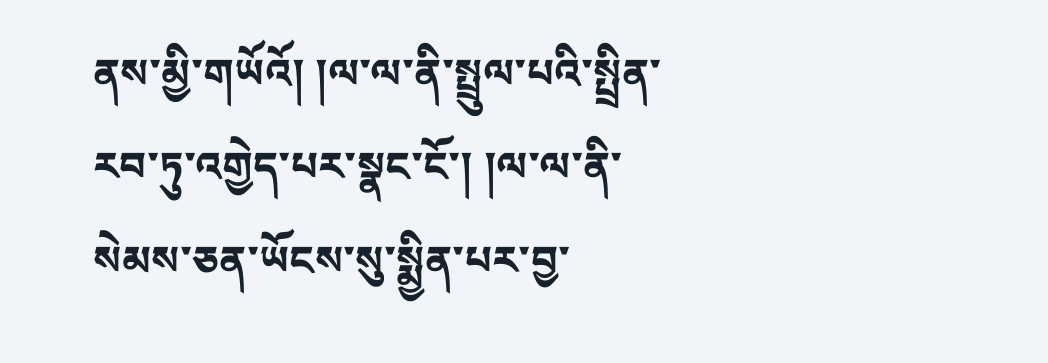ནས་མྱི་གཡོའོ། །ལ་ལ་ནི་སྤྲུལ་པའི་སྤྲིན་རབ་ཏུ་འགྱེད་པར་སྣང་ངོ་། །ལ་ལ་ནི་སེམས་ཅན་ཡོངས་སུ་སྨྱིན་པར་བྱ་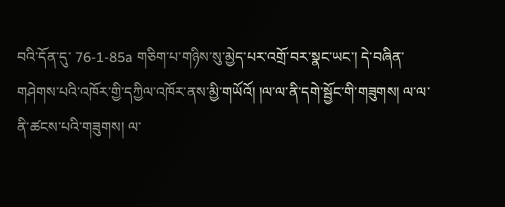བའི་དོན་དུ་ 76-1-85a གཅིག་པ་གཉིས་སུ་མྱེད་པར་འགྲོ་བར་སྣང་ཡང་། དེ་བཞིན་གཤེགས་པའི་འཁོར་གྱི་དཀྱིལ་འཁོར་ནས་མྱི་གཡོའོ། །ལ་ལ་ནི་དགེ་སྦྱོང་གི་གཟུགས། ལ་ལ་ནི་ཚངས་པའི་གཟུགས། ལ་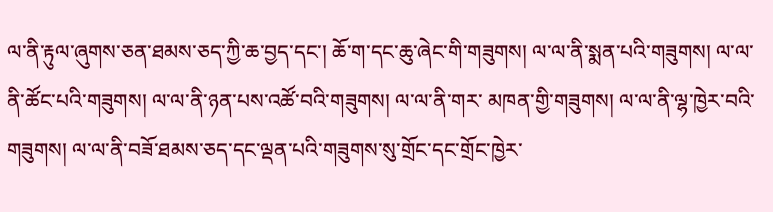ལ་ནི་རྟུལ་ཞུགས་ཅན་ཐམས་ཅད་ཀྱི་ཆ་བྱད་དང་། ཆོ་ག་དང་ཆུ་ཞེང་གི་གཟུགས། ལ་ལ་ནི་སྨན་པའི་གཟུགས། ལ་ལ་ནི་ཚོང་པའི་གཟུགས། ལ་ལ་ནི་ཉན་པས་འཚོ་བའི་གཟུགས། ལ་ལ་ནི་གར་ མཁན་གྱི་གཟུགས། ལ་ལ་ནི་ལྷ་ཁྱེར་བའི་གཟུགས། ལ་ལ་ནི་བཟོ་ཐམས་ཅད་དང་ལྡན་པའི་གཟུགས་སུ་གྲོང་དང་གྲོང་ཁྱེར་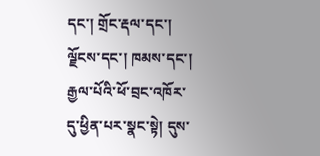དང་། གྲོང་རྡལ་དང་། ལྗོངས་དང་། ཁམས་དང་། རྒྱལ་པོའི་ཕོ་བྲང་འཁོར་ དུ་ཕྱིན་པར་སྣང་སྟེ། དུས་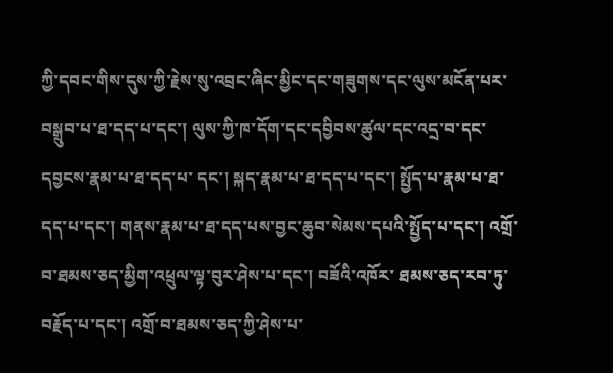ཀྱི་དབང་གིས་དུས་ཀྱི་རྗེས་སུ་འབྲང་ཞིང་མྱིང་དང་གཟུགས་དང་ལུས་མངོན་པར་བསྒྲུབ་པ་ཐ་དད་པ་དང་། ལུས་ཀྱི་ཁ་དོག་དང་དབྱིབས་ཚུལ་དང་འདྲ་བ་དང་དབྱངས་རྣམ་པ་ཐ་དད་པ་ དང་། སྐད་རྣམ་པ་ཐ་དད་པ་དང་། སྤྱོད་པ་རྣམ་པ་ཐ་དད་པ་དང་། གནས་རྣམ་པ་ཐ་དད་པས་བྱང་ཆུབ་སེམས་དཔའི་སྤྱོད་པ་དང་། འགྲོ་བ་ཐམས་ཅད་མྱིག་འཕྲུལ་ལྟ་བུར་ཤེས་པ་དང་། བཟོའི་འཁོར་ ཐམས་ཅད་རབ་ཏུ་བརྗོད་པ་དང་། འགྲོ་བ་ཐམས་ཅད་ཀྱི་ཤེས་པ་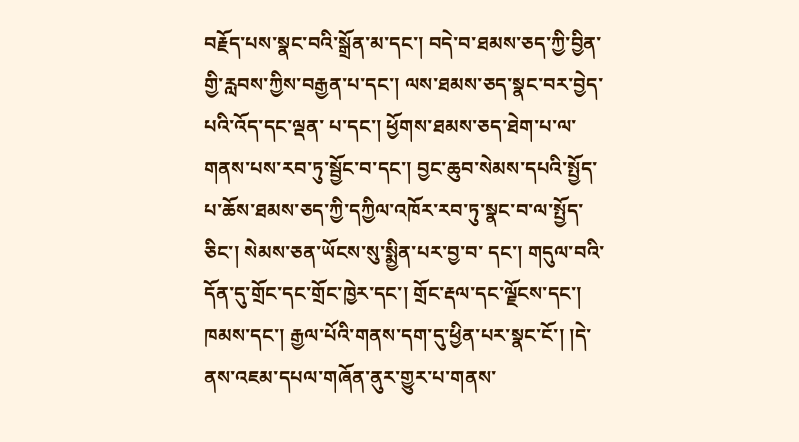བརྗོད་པས་སྣང་བའི་སྒྲོན་མ་དང་། བདེ་བ་ཐམས་ཅད་ཀྱི་བྱིན་གྱི་རླབས་ཀྱིས་བརྒྱན་པ་དང་། ལས་ཐམས་ཅད་སྣང་བར་བྱེད་པའི་འོད་དང་ལྡན་ པ་དང་། ཕྱོགས་ཐམས་ཅད་ཐེག་པ་ལ་གནས་པས་རབ་ཏུ་སྦྱོང་བ་དང་། བྱང་ཆུབ་སེམས་དཔའི་སྤྱོད་པ་ཆོས་ཐམས་ཅད་ཀྱི་དཀྱིལ་འཁོར་རབ་ཏུ་སྣང་བ་ལ་སྤྱོད་ཅིང་། སེམས་ཅན་ཡོངས་སུ་སྨྱིན་པར་བྱ་བ་ དང་། གདུལ་བའི་དོན་དུ་གྲོང་དང་གྲོང་ཁྱེར་དང་། གྲོང་རྡལ་དང་ལྗོངས་དང་། ཁམས་དང་། རྒྱལ་པོའི་གནས་དག་དུ་ཕྱིན་པར་སྣང་ངོ་། །དེ་ནས་འཇམ་དཔལ་གཞོན་ནུར་གྱུར་པ་གནས་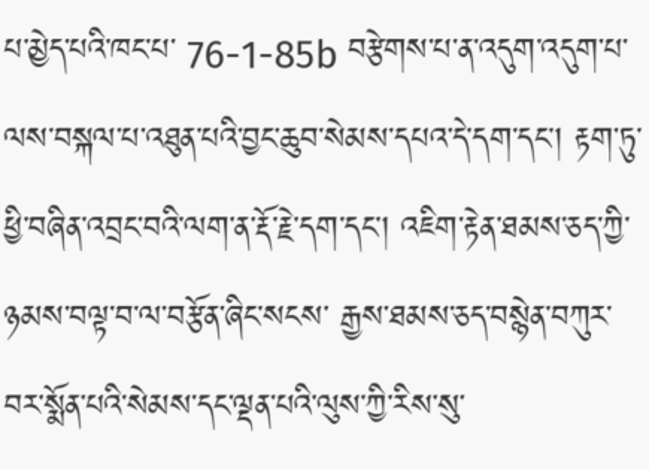པ་མྱེད་པའི་ཁང་པ་ 76-1-85b བརྩེགས་པ་ན་འདུག་འདུག་པ་ལས་བསྐལ་པ་འཐུན་པའི་བྱང་ཆུབ་སེམས་དཔའ་དེ་དག་དང་། རྟག་ཏུ་ཕྱི་བཞིན་འབྲང་བའི་ལག་ན་རྡོ་རྗེ་དག་དང་། འཇིག་རྟེན་ཐམས་ཅད་ཀྱི་ཉམས་བལྟ་བ་ལ་བརྩོན་ཞིང་སངས་ རྒྱས་ཐམས་ཅད་བསྙེན་བཀུར་བར་སྨོན་པའི་སེམས་དང་ལྡན་པའི་ལུས་ཀྱི་རིས་སུ་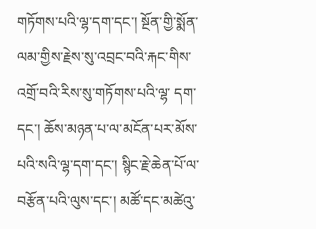གཏོགས་པའི་ལྷ་དག་དང་། སྔོན་གྱི་སྨོན་ལམ་གྱིས་རྗེས་སུ་འབྲང་བའི་རྐང་གིས་འགྲོ་བའི་རིས་སུ་གཏོགས་པའི་ལྷ་ དག་དང་། ཆོས་མཉན་པ་ལ་མངོན་པར་མོས་པའི་སའི་ལྷ་དག་དང་། སྙིང་རྗེ་ཆེན་པོ་ལ་བརྩོན་པའི་ལུས་དང་། མཚོ་དང་མཚེའུ་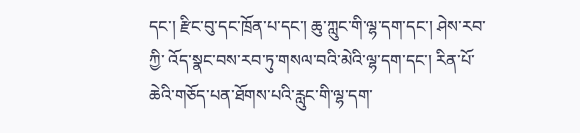དང་། རྫིང་བུ་དང་ཁྲོན་པ་དང་། ཆུ་ཀླུང་གི་ལྷ་དག་དང་། ཤེས་རབ་ཀྱི་ འོད་སྣང་བས་རབ་ཏུ་གསལ་བའི་མེའི་ལྷ་དག་དང་། རིན་པོ་ཆེའི་གཅོད་པན་ཐོགས་པའི་རླུང་གི་ལྷ་དག་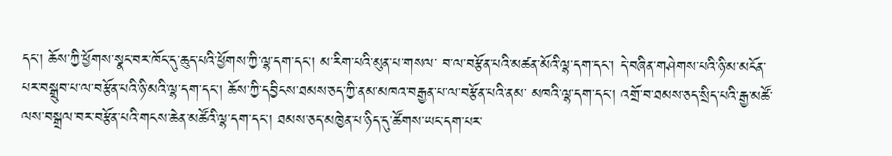དང་། ཆོས་ཀྱི་ཕྱོགས་སྣང་བར་ཁོང་དུ་ཆུད་པའི་ཕྱོགས་ཀྱི་ལྷ་དག་དང་། མ་རིག་པའི་མུན་པ་གསལ་ བ་ལ་བརྩོན་པའི་མཚན་མོའི་ལྷ་དག་དང་། དེ་བཞིན་གཤེགས་པའི་ཉི་མ་མངོན་པར་བསྒྲུབ་པ་ལ་བརྩོན་པའི་ཉི་མའི་ལྷ་དག་དང་། ཆོས་ཀྱི་དབྱིངས་ཐམས་ཅད་ཀྱི་ནམ་མཁའ་བརྒྱན་པ་ལ་བརྩོན་པའི་ནམ་ མཁའི་ལྷ་དག་དང་། འགྲོ་བ་ཐམས་ཅད་སྲིད་པའི་རྒྱ་མཚོ་ལས་བསྒྲལ་བར་བརྩོན་པའི་གངས་ཆེན་མཚོའི་ལྷ་དག་དང་། ཐམས་ཅད་མཁྱེན་པ་ཉིད་དུ་ཚོགས་ཡང་དག་པར་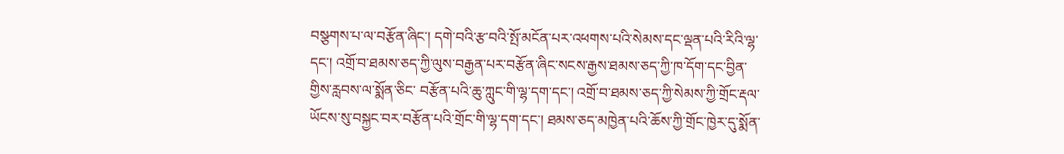བསྩགས་པ་ལ་བརྩོན་ཞིང་། དགེ་བའི་རྩ་བའི་སྤོ་མངོན་པར་འཕགས་པའི་སེམས་དང་ལྡན་པའི་རིའི་ལྷ་དང་། འགྲོ་བ་ཐམས་ཅད་ཀྱི་ལུས་བརྒྱན་པར་བརྩོན་ཞིང་སངས་རྒྱས་ཐམས་ཅད་ཀྱི་ཁ་དོག་དང་བྱིན་གྱིས་རླབས་ལ་སྨོན་ཅིང་ བརྩོན་པའི་ཆུ་ཀླུང་གི་ལྷ་དག་དང་། འགྲོ་བ་ཐམས་ཅད་ཀྱི་སེམས་ཀྱི་གྲོང་རྡལ་ཡོངས་སུ་བསྐྱང་བར་བརྩོན་པའི་གྲོང་གི་ལྷ་དག་དང་། ཐམས་ཅད་མཁྱེན་པའི་ཆོས་ཀྱི་གྲོང་ཁྱེར་དུ་སྨོན་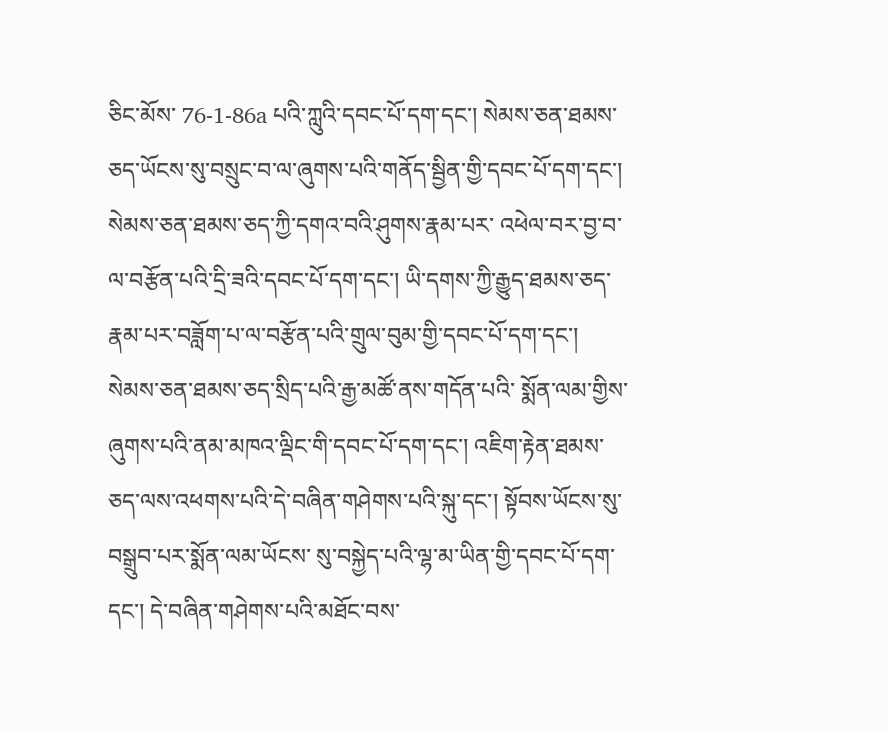ཅིང་མོས་ 76-1-86a པའི་ཀླུའི་དབང་པོ་དག་དང་། སེམས་ཅན་ཐམས་ཅད་ཡོངས་སུ་བསྲུང་བ་ལ་ཞུགས་པའི་གནོད་སྦྱིན་གྱི་དབང་པོ་དག་དང་། སེམས་ཅན་ཐམས་ཅད་ཀྱི་དགའ་བའི་ཤུགས་རྣམ་པར་ འཕེལ་བར་བྱ་བ་ལ་བརྩོན་པའི་དྲི་ཟའི་དབང་པོ་དག་དང་། ཡི་དགས་ཀྱི་རྒྱུད་ཐམས་ཅད་རྣམ་པར་བཟློག་པ་ལ་བརྩོན་པའི་གྲུལ་བུམ་གྱི་དབང་པོ་དག་དང་། སེམས་ཅན་ཐམས་ཅད་སྲིད་པའི་རྒྱ་མཚོ་ནས་གདོན་པའི་ སྨོན་ལམ་གྱིས་ཞུགས་པའི་ནམ་མཁའ་ལྡིང་གི་དབང་པོ་དག་དང་། འཇིག་རྟེན་ཐམས་ཅད་ལས་འཕགས་པའི་དེ་བཞིན་གཤེགས་པའི་སྐུ་དང་། སྟོབས་ཡོངས་སུ་བསྒྲུབ་པར་སྨོན་ལམ་ཡོངས་ སུ་བསྐྱེད་པའི་ལྷ་མ་ཡིན་གྱི་དབང་པོ་དག་དང་། དེ་བཞིན་གཤེགས་པའི་མཐོང་བས་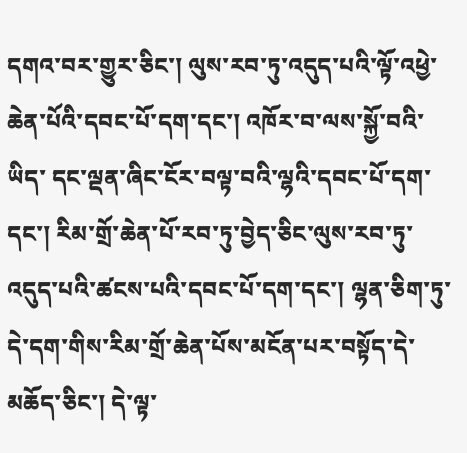དགའ་བར་གྱུར་ཅིང་། ལུས་རབ་ཏུ་འདུད་པའི་ལྟོ་འཕྱེ་ཆེན་པོའི་དབང་པོ་དག་དང་། འཁོར་བ་ལས་སྐྱོ་བའི་ཡིད་ དང་ལྡན་ཞིང་ངོར་བལྟ་བའི་ལྷའི་དབང་པོ་དག་དང་། རིམ་གྲོ་ཆེན་པོ་རབ་ཏུ་བྱེད་ཅིང་ལུས་རབ་ཏུ་འདུད་པའི་ཚངས་པའི་དབང་པོ་དག་དང་། ལྷན་ཅིག་ཏུ་དེ་དག་གིས་རིམ་གྲོ་ཆེན་པོས་མངོན་པར་བསྟོད་དེ་ མཆོད་ཅིང་། དེ་ལྟ་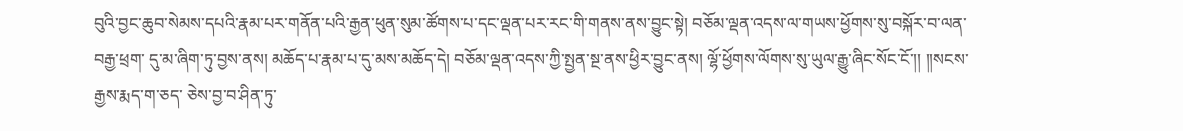བུའི་བྱང་ཆུབ་སེམས་དཔའི་རྣམ་པར་གནོན་པའི་རྒྱན་ཕུན་སུམ་ཚོགས་པ་དང་ལྡན་པར་རང་གི་གནས་ནས་བྱུང་སྟེ། བཅོམ་ལྡན་འདས་ལ་གཡས་ཕྱོགས་སུ་བསྐོར་བ་ལན་བརྒྱ་ཕྲག་ དུ་མ་ཞིག་ཏུ་བྱས་ནས། མཆོད་པ་རྣམ་པ་དུ་མས་མཆོད་དེ། བཅོམ་ལྡན་འདས་ཀྱི་སྤྱན་སྔ་ནས་ཕྱིར་བྱུང་ནས། ལྷོ་ཕྱོགས་ལོགས་སུ་ཡུལ་རྒྱུ་ཞིང་སོང་ངོ་།། །།སངས་རྒྱས་རྨད་ག་ཅད་ ཅེས་བྱ་བ་ཤིན་ཏུ་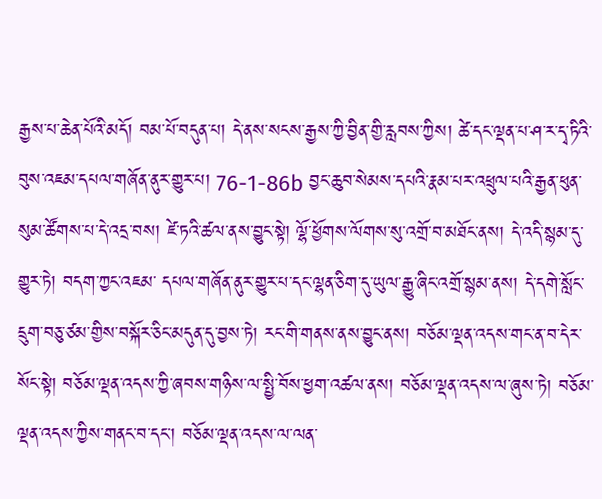རྒྱས་པ་ཆེན་པོའི་མདོ། བམ་པོ་བདུན་པ། དེ་ནས་སངས་རྒྱས་ཀྱི་བྱིན་གྱི་རླབས་ཀྱིས། ཚེ་དང་ལྡན་པ་ཤ་ར་དྭ་ཏིའི་བུས་འཇམ་དཔལ་གཞོན་ནུར་གྱུར་པ། 76-1-86b བྱང་ཆུབ་སེམས་དཔའི་རྣམ་པར་འཕྲུལ་པའི་རྒྱན་ཕུན་སུམ་ཚོགས་པ་དེ་འདྲ་བས། ཛེ་ཏའི་ཚལ་ནས་བྱུང་སྟེ། ལྷོ་ཕྱོགས་ལོགས་སུ་འགྲོ་བ་མཐོང་ནས། དེ་འདི་སྙམ་དུ་གྱུར་ཏེ། བདག་ཀྱང་འཇམ་ དཔལ་གཞོན་ནུར་གྱུར་པ་དང་ལྷན་ཅིག་དུ་ཡུལ་རྒྱུ་ཞིང་འགྲོ་སྙམ་ནས། དེ་དགེ་སློང་དྲུག་བཅུ་ཙམ་གྱིས་བསྐོར་ཅིང་མདུན་དུ་བྱས་ཏེ། རང་གི་གནས་ནས་བྱུང་ནས། བཅོམ་ལྡན་འདས་གང་ན་བ་དེར་སོང་སྟེ། བཅོམ་ལྡན་འདས་ཀྱི་ཞབས་གཉིས་ལ་སྤྱི་བོས་ཕྱག་འཚལ་ནས། བཅོམ་ལྡན་འདས་ལ་ཞུས་ཏེ། བཅོམ་ལྡན་འདས་ཀྱིས་གནང་བ་དང་། བཅོམ་ལྡན་འདས་ལ་ལན་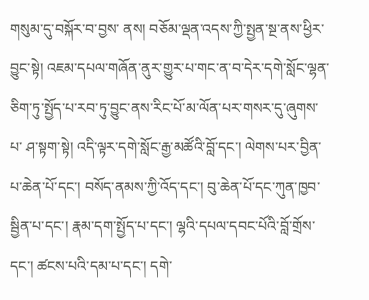གསུམ་དུ་བསྐོར་བ་བྱས་ ནས། བཅོམ་ལྡན་འདས་ཀྱི་སྤྱན་སྔ་ནས་ཕྱིར་བྱུང་སྟེ། འཇམ་དཔལ་གཞོན་ནུར་གྱུར་པ་གང་ན་བ་དེར་དགེ་སློང་ལྷན་ཅིག་ཏུ་སྤྱོད་པ་རབ་ཏུ་བྱུང་ནས་རིང་པོ་མ་ལོན་པར་གསར་དུ་ཞུགས་པ་ ཤ་སྟག་སྟེ། འདི་ལྟར་དགེ་སློང་རྒྱ་མཚོའི་བློ་དང་། ལེགས་པར་བྱིན་པ་ཆེན་པོ་དང་། བསོད་ནམས་ཀྱི་འོད་དང་། བུ་ཆེན་པོ་དང་ཀུན་ཁྱབ་སྦྱིན་པ་དང་། རྣམ་དག་སྤྱོད་པ་དང་། ལྷའི་དཔལ་དབང་པོའི་བློ་གྲོས་དང་། ཚངས་པའི་དམ་པ་དང་། དགེ་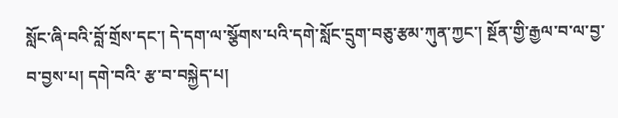སློང་ཞི་བའི་བློ་གྲོས་དང་། དེ་དག་ལ་སྩོགས་པའི་དགེ་སློང་དྲུག་བཅུ་རྩམ་ཀུན་ཀྱང་། སྔོན་གྱི་རྒྱལ་བ་ལ་བྱ་བ་བྱས་པ། དགེ་བའི་ རྩ་བ་བསྐྱེད་པ།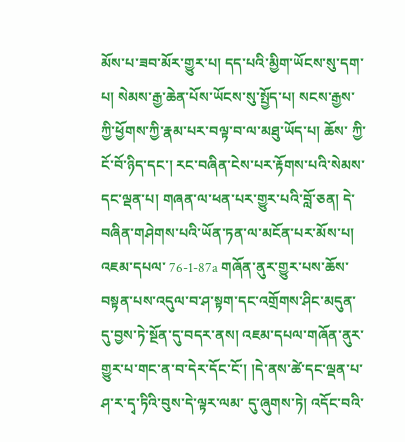མོས་པ་ཟབ་མོར་གྱུར་པ། དད་པའི་མྱིག་ཡོངས་སུ་དག་པ། སེམས་རྒྱ་ཆེན་པོས་ཡོངས་སུ་སྤྱོད་པ། སངས་རྒྱས་ཀྱི་ཕྱོགས་ཀྱི་རྣམ་པར་བལྟ་བ་ལ་མཐུ་ཡོད་པ། ཆོས་ ཀྱི་ངོ་བོ་ཉིད་དང་། རང་བཞིན་ངེས་པར་རྟོགས་པའི་སེམས་དང་ལྡན་པ། གཞན་ལ་ཕན་པར་གྱུར་པའི་བློ་ཅན། དེ་བཞིན་གཤེགས་པའི་ཡོན་ཏན་ལ་མངོན་པར་མོས་པ། འཇམ་དཔལ་ 76-1-87a གཞོན་ནུར་གྱུར་པས་ཆོས་བསྟན་པས་འདུལ་བ་ཤ་སྟག་དང་འགྲོགས་ཤིང་མདུན་དུ་བྱས་ཏེ་སྔོན་དུ་བདར་ནས། འཇམ་དཔལ་གཞོན་ནུར་གྱུར་པ་གང་ན་བ་དེར་དོང་ངོ་། །དེ་ནས་ཚེ་དང་ལྡན་པ་ཤ་ར་དྭ་ཏིའི་བུས་དེ་ལྟར་ལམ་ དུ་ཞུགས་ཏེ། འདོང་བའི་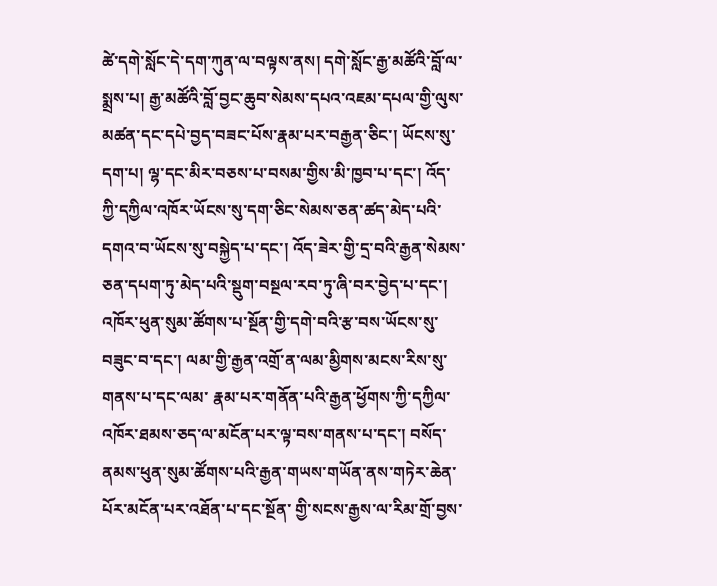ཚེ་དགེ་སློང་དེ་དག་ཀུན་ལ་བལྟས་ནས། དགེ་སློང་རྒྱ་མཚོའི་བློ་ལ་སྨྲས་པ། རྒྱ་མཚོའི་བློ་བྱང་ཆུབ་སེམས་དཔའ་འཇམ་དཔལ་གྱི་ལུས་མཚན་དང་དཔེ་བྱད་བཟང་པོས་རྣམ་པར་བརྒྱན་ཅིང་། ཡོངས་སུ་དག་པ། ལྷ་དང་མིར་བཅས་པ་བསམ་གྱིས་མི་ཁྱབ་པ་དང་། འོད་ཀྱི་དཀྱིལ་འཁོར་ཡོངས་སུ་དག་ཅིང་སེམས་ཅན་ཚད་མེད་པའི་དགའ་བ་ཡོངས་སུ་བསྐྱེད་པ་དང་། འོད་ཟེར་གྱི་དྲ་བའི་རྒྱན་སེམས་ ཅན་དཔག་ཏུ་མེད་པའི་སྡུག་བསྔལ་རབ་ཏུ་ཞི་བར་བྱེད་པ་དང་། འཁོར་ཕུན་སུམ་ཚོགས་པ་སྔོན་གྱི་དགེ་བའི་རྩ་བས་ཡོངས་སུ་བཟུང་བ་དང་། ལམ་གྱི་རྒྱན་འགྲོ་ན་ལམ་མྱིགས་མངས་རིས་སུ་གནས་པ་དང་ལམ་ རྣམ་པར་གནོན་པའི་རྒྱན་ཕྱོགས་ཀྱི་དཀྱིལ་འཁོར་ཐམས་ཅད་ལ་མངོན་པར་ལྟ་བས་གནས་པ་དང་། བསོད་ནམས་ཕུན་སུམ་ཚོགས་པའི་རྒྱན་གཡས་གཡོན་ནས་གཏེར་ཆེན་པོར་མངོན་པར་འཐོན་པ་དང་སྔོན་ གྱི་སངས་རྒྱས་ལ་རིམ་གྲོ་བྱས་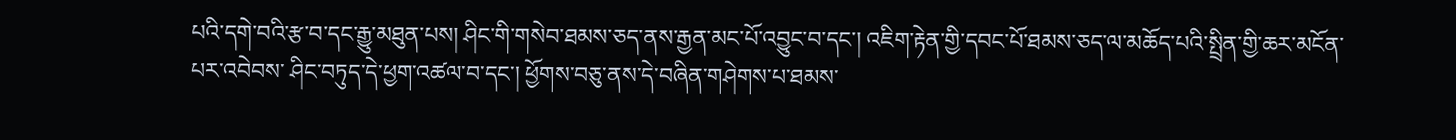པའི་དགེ་བའི་རྩ་བ་དང་རྒྱུ་མཐུན་པས། ཤིང་གི་གསེབ་ཐམས་ཅད་ནས་རྒྱན་མང་པོ་འབྱུང་བ་དང་། འཇིག་རྟེན་གྱི་དབང་པོ་ཐམས་ཅད་ལ་མཆོད་པའི་སྤྲིན་གྱི་ཆར་མངོན་པར་འབེབས་ ཤིང་བཏུད་དེ་ཕྱག་འཚལ་བ་དང་། ཕྱོགས་བཅུ་ནས་དེ་བཞིན་གཤེགས་པ་ཐམས་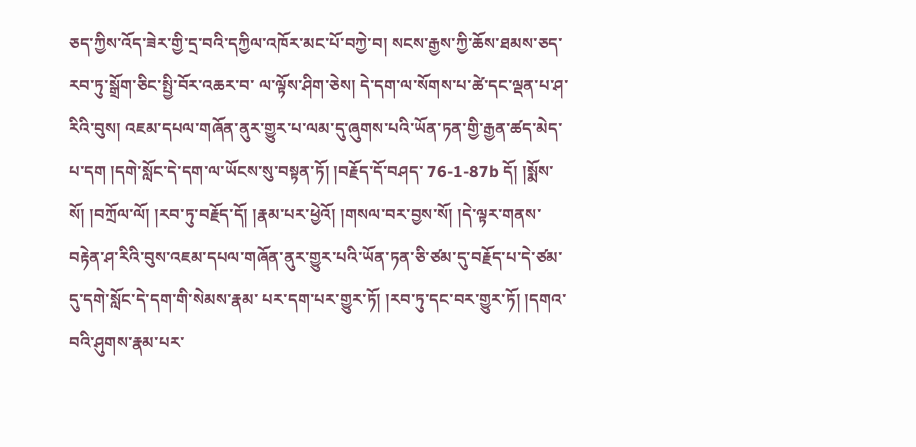ཅད་ཀྱིས་འོད་ཟེར་གྱི་དྲ་བའི་དཀྱིལ་འཁོར་མང་པོ་བཀྱེ་བ། སངས་རྒྱས་ཀྱི་ཆོས་ཐམས་ཅད་རབ་ཏུ་སྒྲོག་ཅིང་སྤྱི་བོར་འཆར་བ་ ལ་ལྟོས་ཤིག་ཅེས། དེ་དག་ལ་སོགས་པ་ཚེ་དང་ལྡན་པ་ཤ་རིའི་བུས། འཇམ་དཔལ་གཞོན་ནུར་གྱུར་པ་ལམ་དུ་ཞུགས་པའི་ཡོན་ཏན་གྱི་རྒྱན་ཚད་མེད་པ་དག །དགེ་སློང་དེ་དག་ལ་ཡོངས་སུ་བསྟན་ཏོ། །བརྗོད་དོ་བཤད་ 76-1-87b དོ། །སྨོས་སོ། །བཀྲོལ་ལོ། །རབ་ཏུ་བརྗོད་དོ། །རྣམ་པར་ཕྱེའོ། །གསལ་བར་བྱས་སོ། །དེ་ལྟར་གནས་བརྟེན་ཤ་རིའི་བུས་འཇམ་དཔལ་གཞོན་ནུར་གྱུར་པའི་ཡོན་ཏན་ཅི་ཙམ་དུ་བརྗོད་པ་དེ་ཙམ་དུ་དགེ་སློང་དེ་དག་གི་སེམས་རྣམ་ པར་དག་པར་གྱུར་ཏོ། །རབ་ཏུ་དང་བར་གྱུར་ཏོ། །དགའ་བའི་ཤུགས་རྣམ་པར་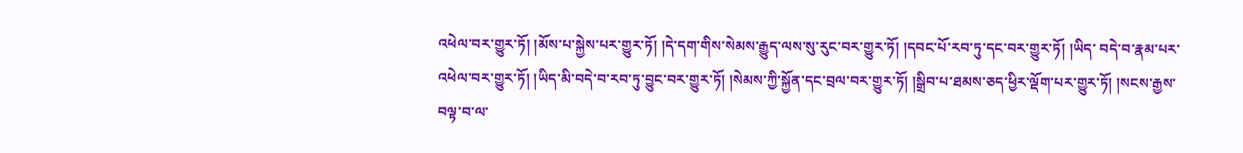འཕེལ་བར་གྱུར་ཏོ། །མོས་པ་སྐྱེས་པར་གྱུར་ཏོ། །དེ་དག་གིས་སེམས་རྒྱུད་ལས་སུ་རུང་བར་གྱུར་ཏོ། །དབང་པོ་རབ་ཏུ་དང་བར་གྱུར་ཏོ། །ཡིད་ བདེ་བ་རྣམ་པར་འཕེལ་བར་གྱུར་ཏོ། །ཡིད་མི་བདེ་བ་རབ་ཏུ་བྱུང་བར་གྱུར་ཏོ། །སེམས་ཀྱི་སྐྱོན་དང་བྲལ་བར་གྱུར་ཏོ། །སྒྲིབ་པ་ཐམས་ཅད་ཕྱིར་ལྡོག་པར་གྱུར་ཏོ། །སངས་རྒྱས་བལྟ་བ་ལ་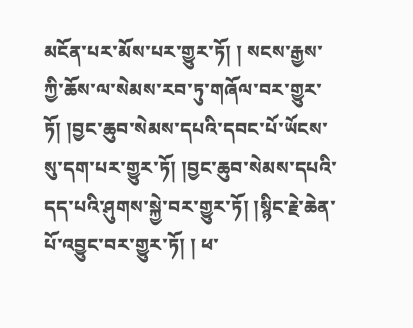མངོན་པར་མོས་པར་གྱུར་ཏོ། ། སངས་རྒྱས་ཀྱི་ཆོས་ལ་སེམས་རབ་ཏུ་གཞོལ་བར་གྱུར་ཏོ། །བྱང་ཆུབ་སེམས་དཔའི་དབང་པོ་ཡོངས་སུ་དག་པར་གྱུར་ཏོ། །བྱང་ཆུབ་སེམས་དཔའི་དད་པའི་ཤུགས་སྐྱེ་བར་གྱུར་ཏོ། །སྙིང་རྗེ་ཆེན་པོ་འབྱུང་བར་གྱུར་ཏོ། ། ཕ་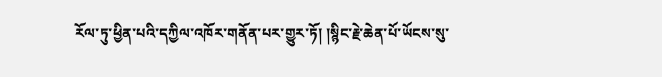རོལ་ཏུ་ཕྱིན་པའི་དཀྱིལ་འཁོར་གནོན་པར་གྱུར་ཏོ། །སྙིང་རྗེ་ཆེན་པོ་ཡོངས་སུ་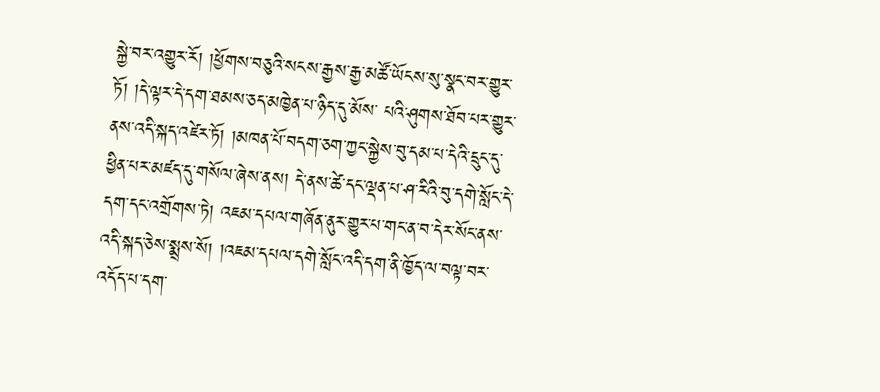སྐྱེ་བར་འགྱུར་རོ། །ཕྱོགས་བཅུའི་སངས་རྒྱས་རྒྱ་མཚོ་ཡོངས་སུ་སྣང་བར་གྱུར་ཏོ། །དེ་ལྟར་དེ་དག་ཐམས་ཅད་མཁྱེན་པ་ཉིད་དུ་མོས་ པའི་ཤུགས་ཐོབ་པར་གྱུར་ནས་འདི་སྐད་འཛེར་ཏོ། །མཁན་པོ་བདག་ཅག་ཀྱང་སྐྱེས་བུ་དམ་པ་དེའི་དྲུང་དུ་ཕྱིན་པར་མཛད་དུ་གསོལ་ཞེས་ནས། དེ་ནས་ཚེ་དང་ལྡན་པ་ཤ་རིའི་བུ་དགེ་སློང་དེ་དག་དང་འགྲོགས་ཏེ། འཇམ་དཔལ་གཞོན་ནུར་གྱུར་པ་གང་ན་བ་དེར་སོང་ནས་འདི་སྐད་ཅེས་སྨྲས་སོ། །འཇམ་དཔལ་དགེ་སློང་འདི་དག་ནི་ཁྱོད་ལ་བལྟ་བར་འདོད་པ་དག་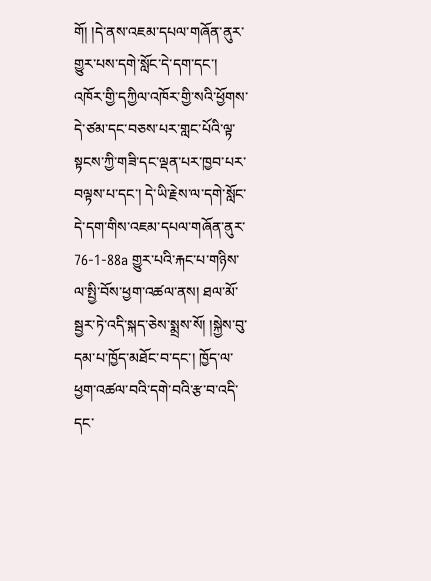གོ། །དེ་ནས་འཇམ་དཔལ་གཞོན་ནུར་གྱུར་པས་དགེ་སློང་དེ་དག་དང་། འཁོར་གྱི་དཀྱིལ་འཁོར་གྱི་སའི་ཕྱོགས་དེ་ཙམ་དང་བཅས་པར་གླང་པོའི་ལྟ་སྟངས་ཀྱི་གཟི་དང་ལྡན་པར་ཁྱབ་པར་བལྟས་པ་དང་། དེ་ཡི་རྗེས་ལ་དགེ་སློང་དེ་དག་གིས་འཇམ་དཔལ་གཞོན་ནུར་ 76-1-88a གྱུར་པའི་རྐང་པ་གཉིས་ལ་སྤྱི་བོས་ཕྱག་འཚལ་ནས། ཐལ་མོ་སྦྱར་ཏེ་འདི་སྐད་ཅེས་སྨྲས་སོ། །སྐྱེས་བུ་དམ་པ་ཁྱོད་མཐོང་བ་དང་། ཁྱོད་ལ་ཕྱག་འཚལ་བའི་དགེ་བའི་རྩ་བ་འདི་དང་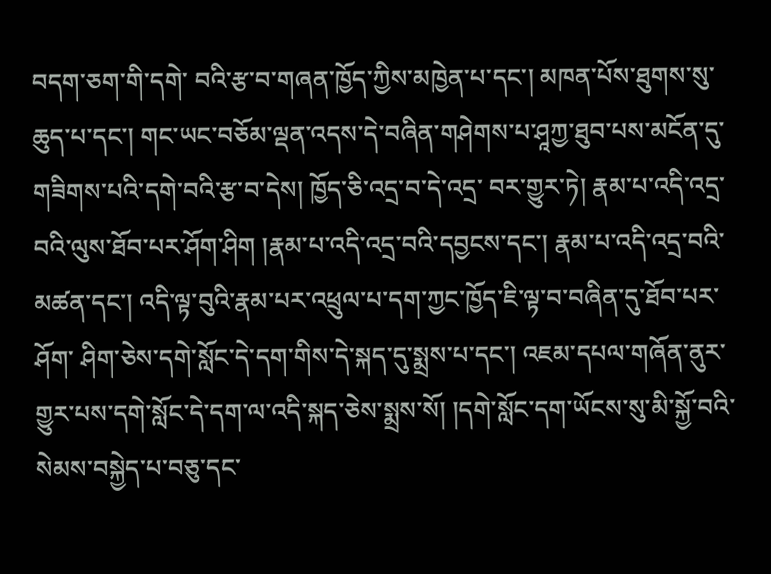བདག་ཅག་གི་དགེ་ བའི་རྩ་བ་གཞན་ཁྱོད་ཀྱིས་མཁྱེན་པ་དང་། མཁན་པོས་ཐུགས་སུ་ཆུད་པ་དང་། གང་ཡང་བཅོམ་ལྡན་འདས་དེ་བཞིན་གཤེགས་པ་ཤཱཀྱ་ཐུབ་པས་མངོན་དུ་གཟིགས་པའི་དགེ་བའི་རྩ་བ་དེས། ཁྱོད་ཅི་འདྲ་བ་དེ་འདྲ་ བར་གྱུར་ཏེ། རྣམ་པ་འདི་འདྲ་བའི་ལུས་ཐོབ་པར་ཤོག་ཤིག །རྣམ་པ་འདི་འདྲ་བའི་དབྱངས་དང་། རྣམ་པ་འདི་འདྲ་བའི་མཚན་དང་། འདི་ལྟ་བུའི་རྣམ་པར་འཕྲུལ་པ་དག་ཀྱང་ཁྱོད་ཇི་ལྟ་བ་བཞིན་དུ་ཐོབ་པར་ཤོག་ ཤིག་ཅེས་དགེ་སློང་དེ་དག་གིས་དེ་སྐད་དུ་སྨྲས་པ་དང་། འཇམ་དཔལ་གཞོན་ནུར་གྱུར་པས་དགེ་སློང་དེ་དག་ལ་འདི་སྐད་ཅེས་སྨྲས་སོ། །དགེ་སློང་དག་ཡོངས་སུ་མི་སྐྱོ་བའི་སེམས་བསྐྱེད་པ་བཅུ་དང་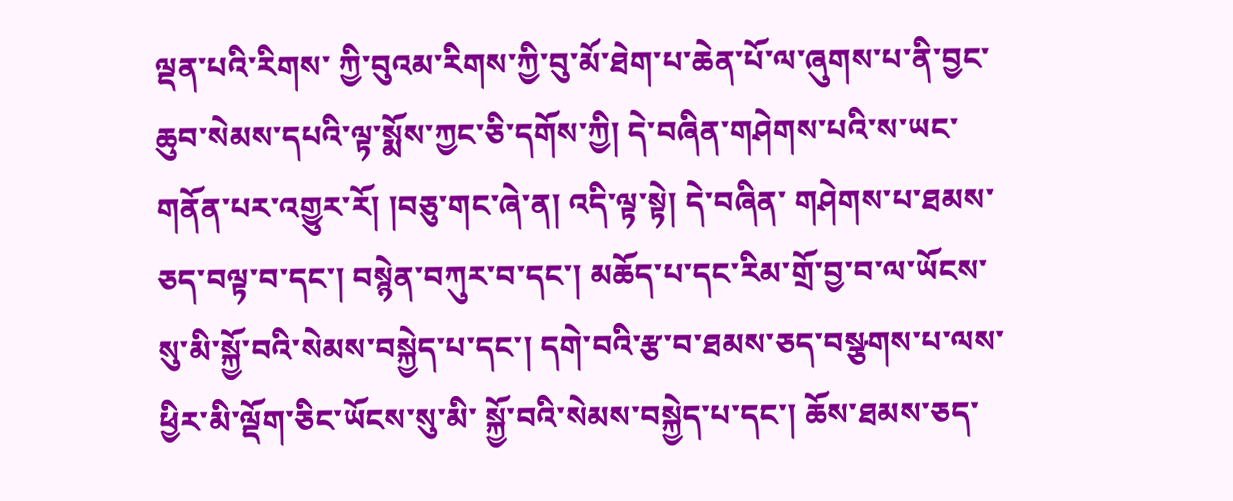ལྡན་པའི་རིགས་ ཀྱི་བུའམ་རིགས་ཀྱི་བུ་མོ་ཐེག་པ་ཆེན་པོ་ལ་ཞུགས་པ་ནི་བྱང་ཆུབ་སེམས་དཔའི་ལྟ་སྨོས་ཀྱང་ཅི་དགོས་ཀྱི། དེ་བཞིན་གཤེགས་པའི་ས་ཡང་གནོན་པར་འགྱུར་རོ། །བཅུ་གང་ཞེ་ན། འདི་ལྟ་སྟེ། དེ་བཞིན་ གཤེགས་པ་ཐམས་ཅད་བལྟ་བ་དང་། བསྙེན་བཀུར་བ་དང་། མཆོད་པ་དང་རིམ་གྲོ་བྱ་བ་ལ་ཡོངས་སུ་མི་སྐྱོ་བའི་སེམས་བསྐྱེད་པ་དང་། དགེ་བའི་རྩ་བ་ཐམས་ཅད་བསྩགས་པ་ལས་ཕྱིར་མི་ལྡོག་ཅིང་ཡོངས་སུ་མི་ སྐྱོ་བའི་སེམས་བསྐྱེད་པ་དང་། ཆོས་ཐམས་ཅད་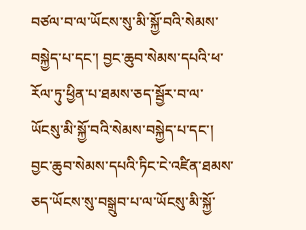བཙལ་བ་ལ་ཡོངས་སུ་མི་སྐྱོ་བའི་སེམས་བསྐྱེད་པ་དང་། བྱང་ཆུབ་སེམས་དཔའི་ཕ་རོལ་ཏུ་ཕྱིན་པ་ཐམས་ཅད་སྦྱོར་བ་ལ་ཡོངསུ་མི་སྐྱོ་བའི་སེམས་བསྐྱེད་པ་དང་། བྱང་ཆུབ་སེམས་དཔའི་ཏིང་ངེ་འཛིན་ཐམས་ཅད་ཡོངས་སུ་བསྒྲུབ་པ་ལ་ཡོངསུ་མི་སྐྱོ་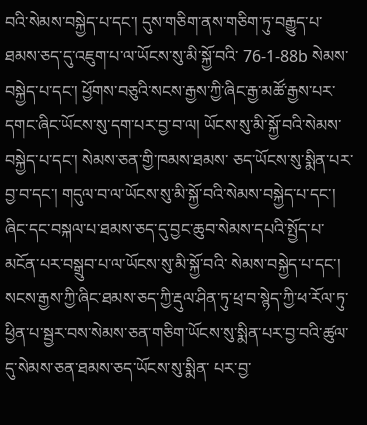བའི་སེམས་བསྐྱེད་པ་དང་། དུས་གཅིག་ནས་གཅིག་ཏུ་བརྒྱུད་པ་ཐམས་ཅད་དུ་འཇུག་པ་ལ་ཡོངས་སུ་མི་སྐྱོ་བའི་ 76-1-88b སེམས་བསྐྱེད་པ་དང་། ཕྱོགས་བཅུའི་སངས་རྒྱས་ཀྱི་ཞིང་རྒྱ་མཚོ་རྒྱས་པར་དགང་ཞིང་ཡོངས་སུ་དག་པར་བྱ་བ་ལ། ཡོངས་སུ་མི་སྐྱོ་བའི་སེམས་བསྐྱེད་པ་དང་། སེམས་ཅན་གྱི་ཁམས་ཐམས་ ཅད་ཡོངས་སུ་སྨིན་པར་བྱ་བ་དང་། གདུལ་བ་ལ་ཡོངས་སུ་མི་སྐྱོ་བའི་སེམས་བསྐྱེད་པ་དང་། ཞིང་དང་བསྐལ་པ་ཐམས་ཅད་དུ་བྱང་ཆུབ་སེམས་དཔའི་སྤྱོད་པ་མངོན་པར་བསྒྲུབ་པ་ལ་ཡོངས་སུ་མི་སྐྱོ་བའི་ སེམས་བསྐྱེད་པ་དང་། སངས་རྒྱས་ཀྱི་ཞིང་ཐམས་ཅད་ཀྱི་རྡུལ་ཤིན་ཏུ་ཕྲ་བ་སྙེད་ཀྱི་ཕ་རོལ་ཏུ་ཕྱིན་པ་སྦྱར་བས་སེམས་ཅན་གཅིག་ཡོངས་སུ་སྨིན་པར་བྱ་བའི་ཚུལ་དུ་སེམས་ཅན་ཐམས་ཅད་ཡོངས་སུ་སྨིན་ པར་བྱ་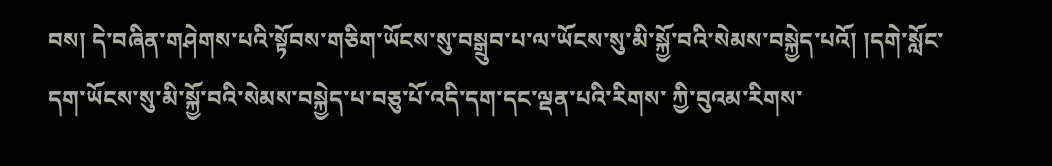བས། དེ་བཞིན་གཤེགས་པའི་སྟོབས་གཅིག་ཡོངས་སུ་བསྒྲུབ་པ་ལ་ཡོངས་སུ་མི་སྐྱོ་བའི་སེམས་བསྐྱེད་པའོ། །དགེ་སློང་དག་ཡོངས་སུ་མི་སྐྱོ་བའི་སེམས་བསྐྱེད་པ་བཅུ་པོ་འདི་དག་དང་ལྡན་པའི་རིགས་ ཀྱི་བུའམ་རིགས་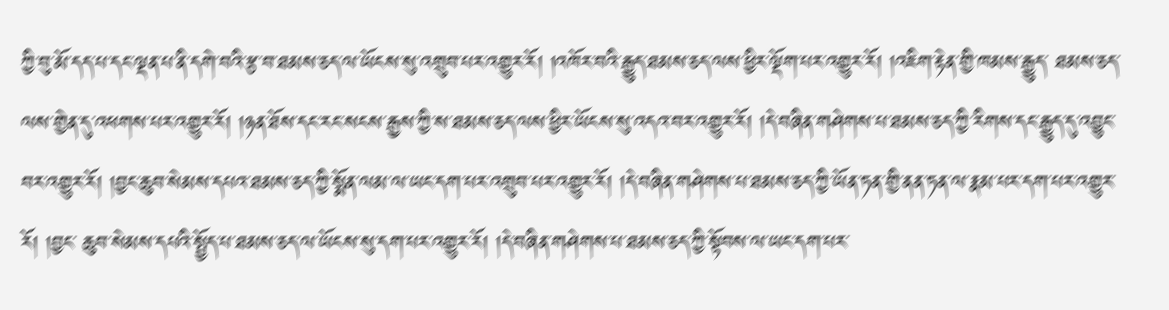ཀྱི་བུ་མོ་དད་པ་དང་ལྡན་པ་ནི་དགེ་བའི་རྩ་བ་ཐམས་ཅད་ལ་ཡོངས་སུ་འགྲུབ་པར་འགྱུར་རོ། །འཁོར་བའི་རྒྱུད་ཐམས་ཅད་ལས་ཕྱིར་ལྡོག་པར་འགྱུར་རོ། །འཇིག་རྟེན་གྱི་ཁམས་རྒྱུད་ ཐམས་ཅད་ལས་གྱེན་དུ་འཕགས་པར་འགྱུར་རོ། །ཉན་ཐོས་དང་རང་སངས་རྒྱས་ཀྱི་ས་ཐམས་ཅད་ལས་ཕྱིར་ཡོངས་སུ་འདའ་བར་འགྱུར་རོ། །དེ་བཞིན་གཤེགས་པ་ཐམས་ཅད་ཀྱི་རིགས་དང་རྒྱུད་དུ་འབྱུང་ བར་འགྱུར་རོ། །བྱང་ཆུབ་སེམས་དཔའ་ཐམས་ཅད་ཀྱི་སྨོན་ལམ་ལ་ཡང་དག་པར་འགྲུབ་པར་འགྱུར་རོ། །དེ་བཞིན་གཤེགས་པ་ཐམས་ཅད་ཀྱི་ཡོན་ཏན་གྱི་ནན་ཏན་ལ་རྣམ་པར་དག་པར་འགྱུར་རོ། །བྱང་ ཆུབ་སེམས་དཔའི་སྤྱོད་པ་ཐམས་ཅད་ལ་ཡོངས་སུ་དག་པར་འགྱུར་རོ། །དེ་བཞིན་གཤེགས་པ་ཐམས་ཅད་ཀྱི་སྟོབས་ལ་ཡང་དག་པར་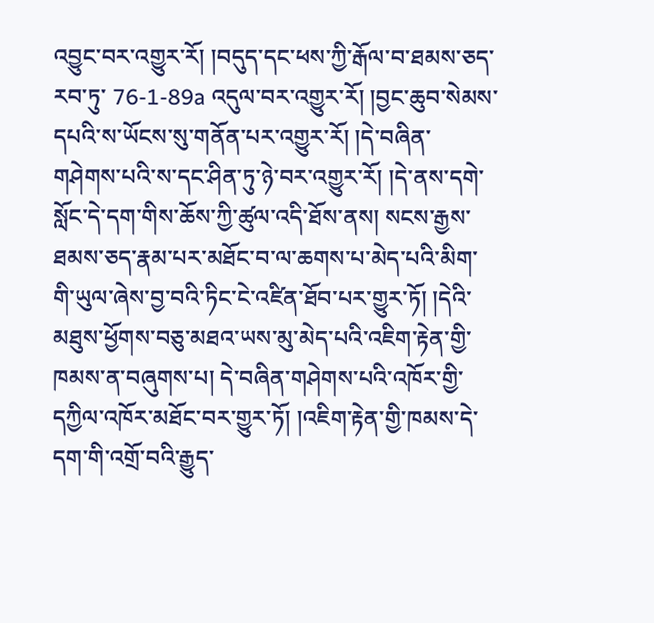འབྱུང་བར་འགྱུར་རོ། །བདུད་དང་ཕས་ཀྱི་རྒོལ་བ་ཐམས་ཅད་རབ་ཏུ་ 76-1-89a འདུལ་བར་འགྱུར་རོ། །བྱང་ཆུབ་སེམས་དཔའི་ས་ཡོངས་སུ་གནོན་པར་འགྱུར་རོ། །དེ་བཞིན་གཤེགས་པའི་ས་དང་ཤིན་ཏུ་ཉེ་བར་འགྱུར་རོ། །དེ་ནས་དགེ་སློང་དེ་དག་གིས་ཆོས་ཀྱི་ཚུལ་འདི་ཐོས་ནས། སངས་རྒྱས་ཐམས་ཅད་རྣམ་པར་མཐོང་བ་ལ་ཆགས་པ་མེད་པའི་མིག་གི་ཡུལ་ཞེས་བྱ་བའི་ཏིང་ངེ་འཛིན་ཐོབ་པར་གྱུར་ཏོ། །དེའི་མཐུས་ཕྱོགས་བཅུ་མཐའ་ཡས་མུ་མེད་པའི་འཇིག་རྟེན་གྱི་ཁམས་ན་བཞུགས་པ། དེ་བཞིན་གཤེགས་པའི་འཁོར་གྱི་དཀྱིལ་འཁོར་མཐོང་བར་གྱུར་ཏོ། །འཇིག་རྟེན་གྱི་ཁམས་དེ་དག་གི་འགྲོ་བའི་རྒྱུད་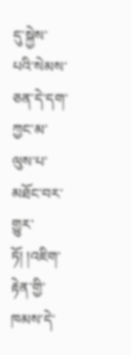དུ་སྐྱེས་པའི་སེམས་ཅན་དེ་དག་ཀྱང་མ་ལུས་པ་མཐོང་བར་གྱུར་ཏོ། །འཇིག་རྟེན་གྱི་ཁམས་དེ་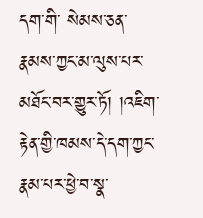དག་གི་ སེམས་ཅན་རྣམས་ཀྱང་མ་ལུས་པར་མཐོང་བར་གྱུར་ཏོ། །འཇིག་རྟེན་གྱི་ཁམས་དེ་དག་ཀྱང་རྣམ་པར་ཕྱེ་བ་སྣ་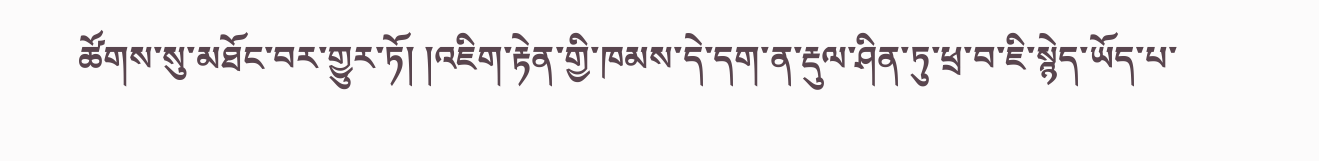ཚོགས་སུ་མཐོང་བར་གྱུར་ཏོ། །འཇིག་རྟེན་གྱི་ཁམས་དེ་དག་ན་རྡུལ་ཤིན་ཏུ་ཕྲ་བ་ཇི་སྙེད་ཡོད་པ་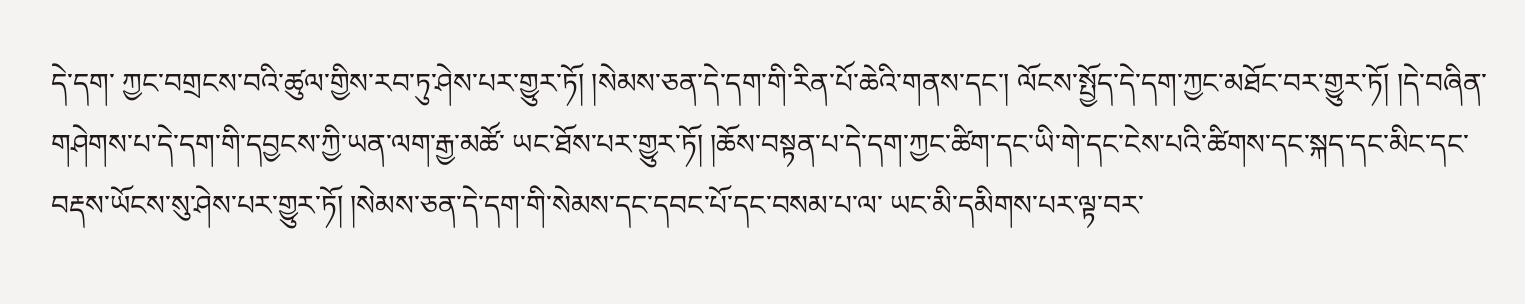དེ་དག་ ཀྱང་བགྲངས་བའི་ཚུལ་གྱིས་རབ་ཏུ་ཤེས་པར་གྱུར་ཏོ། །སེམས་ཅན་དེ་དག་གི་རིན་པོ་ཆེའི་གནས་དང་། ལོངས་སྤྱོད་དེ་དག་ཀྱང་མཐོང་བར་གྱུར་ཏོ། །དེ་བཞིན་གཤེགས་པ་དེ་དག་གི་དབྱངས་ཀྱི་ཡན་ལག་རྒྱ་མཚོ་ ཡང་ཐོས་པར་གྱུར་ཏོ། །ཆོས་བསྟན་པ་དེ་དག་ཀྱང་ཚིག་དང་ཡི་གེ་དང་ངེས་པའི་ཚིགས་དང་སྐད་དང་མིང་དང་བརྡས་ཡོངས་སུ་ཤེས་པར་གྱུར་ཏོ། །སེམས་ཅན་དེ་དག་གི་སེམས་དང་དབང་པོ་དང་བསམ་པ་ལ་ ཡང་མི་དམིགས་པར་ལྟ་བར་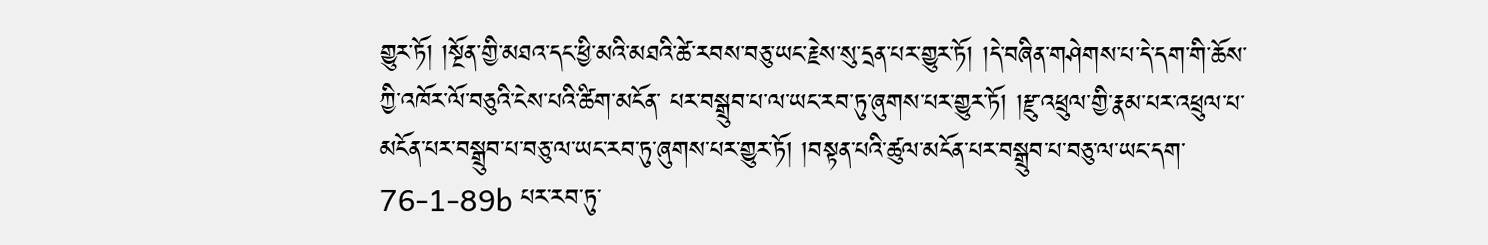གྱུར་ཏོ། །སྔོན་གྱི་མཐའ་དང་ཕྱི་མའི་མཐའི་ཚེ་རབས་བཅུ་ཡང་རྗེས་སུ་དྲན་པར་གྱུར་ཏོ། །དེ་བཞིན་གཤེགས་པ་དེ་དག་གི་ཆོས་ཀྱི་འཁོར་ལོ་བཅུའི་ངེས་པའི་ཚིག་མངོན་ པར་བསྒྲུབ་པ་ལ་ཡང་རབ་ཏུ་ཞུགས་པར་གྱུར་ཏོ། །རྫུ་འཕྲུལ་གྱི་རྣམ་པར་འཕྲུལ་པ་མངོན་པར་བསྒྲུབ་པ་བཅུ་ལ་ཡང་རབ་ཏུ་ཞུགས་པར་གྱུར་ཏོ། །བསྟན་པའི་ཚུལ་མངོན་པར་བསྒྲུབ་པ་བཅུ་ལ་ཡང་དག་ 76-1-89b པར་རབ་ཏུ་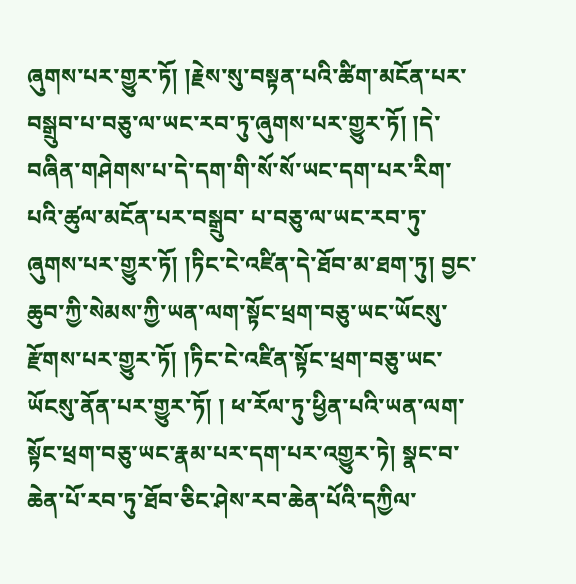ཞུགས་པར་གྱུར་ཏོ། །རྗེས་སུ་བསྟན་པའི་ཚིག་མངོན་པར་བསྒྲུབ་པ་བཅུ་ལ་ཡང་རབ་ཏུ་ཞུགས་པར་གྱུར་ཏོ། །དེ་བཞིན་གཤེགས་པ་དེ་དག་གི་སོ་སོ་ཡང་དག་པར་རིག་པའི་ཚུལ་མངོན་པར་བསྒྲུབ་ པ་བཅུ་ལ་ཡང་རབ་ཏུ་ཞུགས་པར་གྱུར་ཏོ། །ཏིང་ངེ་འཛིན་དེ་ཐོབ་མ་ཐག་ཏུ། བྱང་ཆུབ་ཀྱི་སེམས་ཀྱི་ཡན་ལག་སྟོང་ཕྲག་བཅུ་ཡང་ཡོངསུ་རྫོགས་པར་གྱུར་ཏོ། །ཏིང་ངེ་འཛིན་སྟོང་ཕྲག་བཅུ་ཡང་ཡོངསུ་ནོན་པར་གྱུར་ཏོ། ། ཕ་རོལ་ཏུ་ཕྱིན་པའི་ཡན་ལག་སྟོང་ཕྲག་བཅུ་ཡང་རྣམ་པར་དག་པར་འགྱུར་ཏེ། སྣང་བ་ཆེན་པོ་རབ་ཏུ་ཐོབ་ཅིང་ཤེས་རབ་ཆེན་པོའི་དཀྱིལ་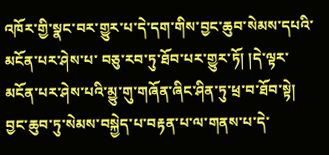འཁོར་གྱི་སྣང་བར་གྱུར་པ་དེ་དག་གིས་བྱང་ཆུབ་སེམས་དཔའི་མངོན་པར་ཤེས་པ་ བཅུ་རབ་ཏུ་ཐོབ་པར་གྱུར་ཏོ། །དེ་ལྟར་མངོན་པར་ཤེས་པའི་མྱུ་གུ་གཞོན་ཞིང་ཤིན་ཏུ་ཕྲ་བ་ཐོབ་སྟེ། བྱང་ཆུབ་ཏུ་སེམས་བསྐྱེད་པ་བརྟན་པ་ལ་གནས་པ་དེ་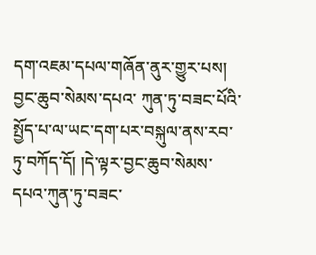དག་འཇམ་དཔལ་གཞོན་ནུར་གྱུར་པས། བྱང་ཆུབ་སེམས་དཔའ་ ཀུན་ཏུ་བཟང་པོའི་སྤྱོད་པ་ལ་ཡང་དག་པར་བསྐུལ་ནས་རབ་ཏུ་བཀོད་དོ། །དེ་ལྟར་བྱང་ཆུབ་སེམས་དཔའ་ཀུན་ཏུ་བཟང་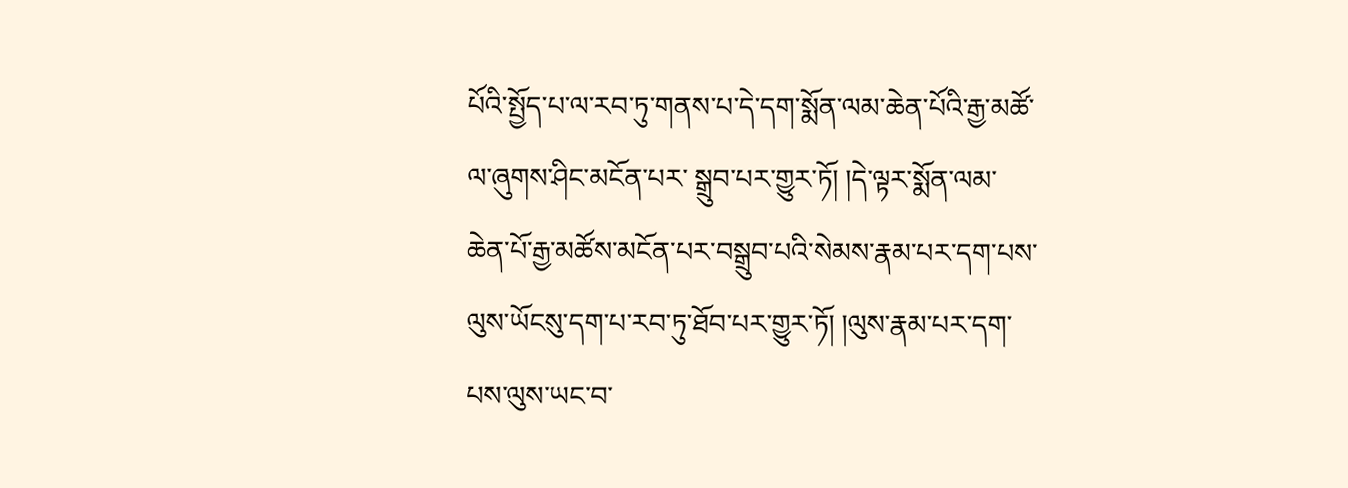པོའི་སྤྱོད་པ་ལ་རབ་ཏུ་གནས་པ་དེ་དག་སྨོན་ལམ་ཆེན་པོའི་རྒྱ་མཚོ་ལ་ཞུགས་ཤིང་མངོན་པར་ སྒྲུབ་པར་གྱུར་ཏོ། །དེ་ལྟར་སྨོན་ལམ་ཆེན་པོ་རྒྱ་མཚོས་མངོན་པར་བསྒྲུབ་པའི་སེམས་རྣམ་པར་དག་པས་ལུས་ཡོངསུ་དག་པ་རབ་ཏུ་ཐོབ་པར་གྱུར་ཏོ། །ལུས་རྣམ་པར་དག་པས་ལུས་ཡང་བ་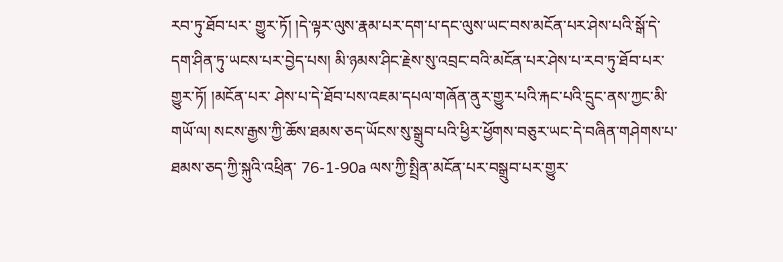རབ་ཏུ་ཐོབ་པར་ གྱུར་ཏོ། །དེ་ལྟར་ལུས་རྣམ་པར་དག་པ་དང་ལུས་ཡང་བས་མངོན་པར་ཤེས་པའི་སྒོ་དེ་དག་ཤིན་ཏུ་ཡངས་པར་བྱེད་པས། མི་ཉམས་ཤིང་རྗེས་སུ་འབྲང་བའི་མངོན་པར་ཤེས་པ་རབ་ཏུ་ཐོབ་པར་གྱུར་ཏོ། །མངོན་པར་ ཤེས་པ་དེ་ཐོབ་པས་འཇམ་དཔལ་གཞོན་ནུར་གྱུར་པའི་རྐང་པའི་དྲུང་ནས་ཀྱང་མི་གཡོ་ལ། སངས་རྒྱས་ཀྱི་ཆོས་ཐམས་ཅད་ཡོངས་སུ་སྒྲུབ་པའི་ཕྱིར་ཕྱོགས་བཅུར་ཡང་དེ་བཞིན་གཤེགས་པ་ཐམས་ཅད་ཀྱི་སྐུའི་འཕྲིན་ 76-1-90a ལས་ཀྱི་སྤྲིན་མངོན་པར་བསྒྲུབ་པར་གྱུར་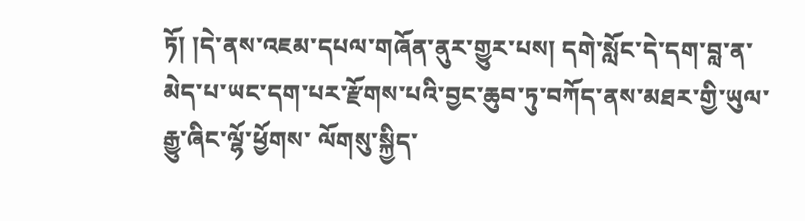ཏོ། །དེ་ནས་འཇམ་དཔལ་གཞོན་ནུར་གྱུར་པས། དགེ་སློང་དེ་དག་བླ་ན་མེད་པ་ཡང་དག་པར་རྫོགས་པའི་བྱང་ཆུབ་ཏུ་བཀོད་ནས་མཐར་གྱི་ཡུལ་རྒྱུ་ཞིང་ལྷོ་ཕྱོགས་ ལོགསུ་སྐྱིད་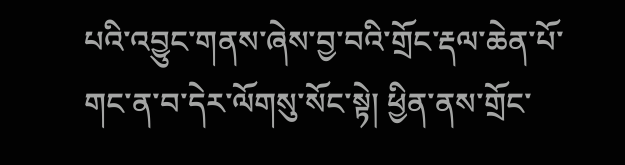པའི་འབྱུང་གནས་ཞེས་བྱ་བའི་གྲོང་རྡལ་ཆེན་པོ་གང་ན་བ་དེར་ལོགསུ་སོང་སྟེ། ཕྱིན་ནས་གྲོང་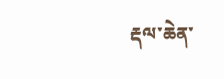རྡལ་ཆེན་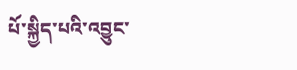པོ་སྐྱིད་པའི་འབྱུང་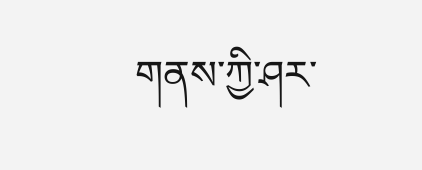གནས་ཀྱི་ཤར་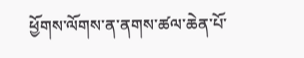ཕྱོགས་ལོགས་ན་ནགས་ཚལ་ཆེན་པོ་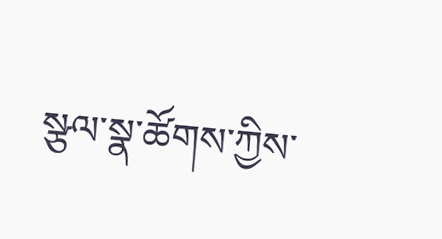སྩལ་སྣ་ཚོགས་ཀྱིས་